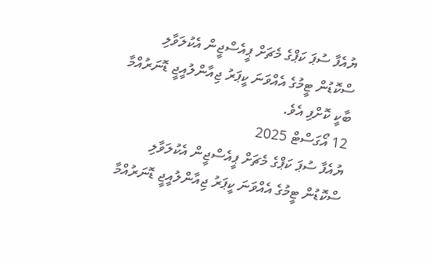ޔުއެފާ ސުޕަ ކަޕްގެ މެޗަށް ޕީއެސްޖީން އެކުލަވާލި ސްކޮޑުން ޓީމުގެ އެއްވަނަ ކީޕަރު ޖިއާންލުއީޖީ ޑޮނަރުއްމާ ބާކީ ކޮށްފި އެވެ.
12 އޯގަސްޓް 2025
ޔުއެފާ ސުޕަ ކަޕްގެ މެޗަށް ޕީއެސްޖީން އެކުލަވާލި ސްކޮޑުން ޓީމުގެ އެއްވަނަ ކީޕަރު ޖިއާންލުއީޖީ ޑޮނަރުއްމާ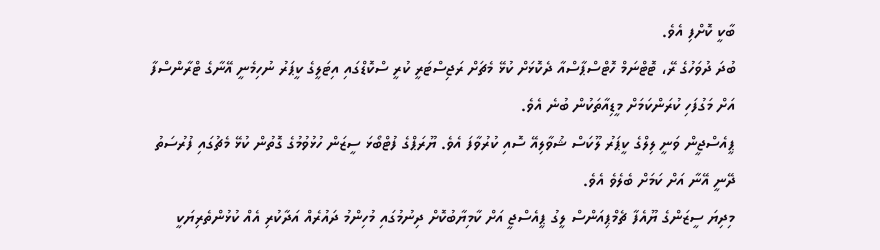ބާކީ ކޮށްފި އެވެ.
ބުދަ ދުވަހުގެ ރޭ، ޓޮޓްނަމް ހޮޓްސްޕާސްއާ ދެކޮޅަށް ކުޅޭ މެޗަށް ރަޖިސްޓަރީ ކުރީ ސްކޮޑްގައި އިޓަލީގެ ކީޕަރު ނުހިމެނީ އޭނާގެ ޓްރާންސްފާ އަށް މަގުފަހި ކުރަންކަމަށް މީޑިއާތަކުން ބުނެ އެވެ.
ޕީއެސްޖީން ވަނީ ލިލްގެ ކީޕަރު ލޫކަސް ޝުވާލިއޭ ސޮއި ކުރުވާފަ އެވެ. ޔޫރަޕްގެ ފުޓްބޯޅަ ސީޒަން ހުޅުވުމުގެ ގޮތުން ކުޅޭ މެޗުގައި ފުރުސަތު ދޭނީ އޭނާ އަށް ކަމަށް ބެލެވެ އެވެ.
މިދިޔަ ސީޒަންގެ ޔޫއެފާ ޗެމްޕިއަންސް ލީގު ޕީއެސްޖީ އަށް ކާމިޔާބުކޮށް ދިނުމުގައި މުހިންމު ދައުރެއް އަދާކުރި އެއް ކުޅުންތެރިޔަކީ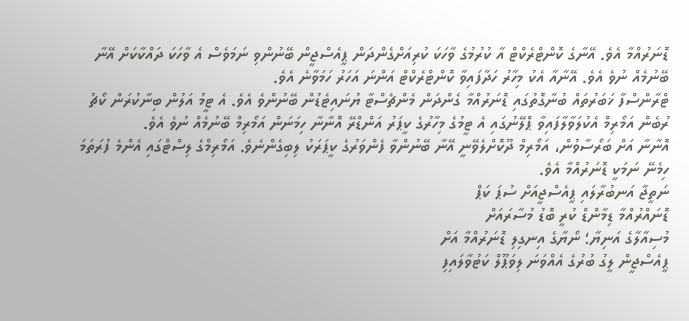ޑޮނަރުއްމާ އެވެ. އޭނާގެ ކޮންޓްރެކްޓް އާ ކުރުމުގެ ވާހަކަ ކުރިއަށްގެންދަން ޕީއެސްޖީން ބޭނުންވި ނަމަވެސް އެ ވާހަކަ ދައްކާކަށް އޭނާ ބޭނުމެއް ނުވެ އެވެ. އޭނާއާ އެކު މިހާރު ހަދާފައިވާ ކޮންޓްރެކްޓް އަންނަ އަހަރު ހަމަވާނެ އެވެ.
ޓްރާންސްފާ ޚަބަރުތައް ބުނާގޮތުގައި ޑޮނަރުއްމާ ގެންދަން މެންޗެސްޓާ ޔުނައިޓެޑުން ބޭނުންވެ އެވެ. އެ ޓީމު އަލުން ބިނާކުރަން ކޯޗު ރުބެން އަމޯރިމް އެކުލަވާލާފައިވާ ޕްލޭނުގައި އެ ޓީމުގެ މިހާރުގެ ކީޕަރު އަންޑްރޭ އޮނާނާ ހިމަނަން އަމޯރިމް ބޭނުމެއް ނުވެ އެވެ.
އޮނާނާ އަށް ބަރޯސާވުން، އަމޯރިމް ދޫކޮށްލެވޭނީ އޭނާ ބޭނުންވާ ފެންވަރުގެ ކީޕަރަކު ލިބިގެންނެވެ. އަމޯރިމްގެ ލިސްޓްގައި އެންމެ ފުރަތަމަ ހިމެނޭ ނަމަކީ ޑޮނަރުއްމާ އެވެ.
ނަތީޖާ އަނބުރާލައި ޕީއެސްޖީއަށް ސުޕަ ކަޕް
ޑޮނައްރުއްމާ ޑިމާންޑް ކުރީ ބޮޑު މުސާރައަށް
މުސިއާލާގެ އަނިޔާ؛ ނޯޔާގެ އިނގިލި ޑޮނަރުއްމާ އަށް
ޕީއެސްޖީން ލީގު ބުރުގެ އެއްވަނަ ލިވަޕޫލް ކަޓުވާލައިފި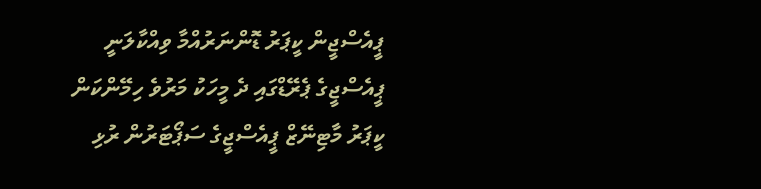ޕީއެސްޖީން ކީޕަރު ޑޮންނަރުއްމާ ވިއްކާލަނީ
ޕީއެސްޖީގެ ޕެރޭޑްގައި ދެ މީހަކު މަރުވެ ހިމޭންކަން
ކީޕަރު މާޓިނޭޒް ޕީއެސްޖީގެ ސަޕޯޓަރުން ރުޅި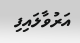އަރުވާލައިފި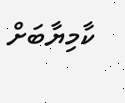ކާމިޔާބަށް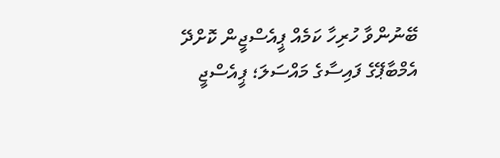ބޭނުންވާ ހުރިހާ ކަމެއް ޕީއެސްޖީން ކޮށްދޭ
އެމްބާޕޭގެ ފައިސާގެ މައްސަލަ؛ ޕީއެސްޖީ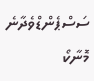ސަސްޕެންޑްވެދާނެ
މޮނާކޯ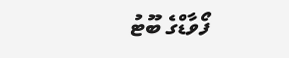ފޯވާޑްގެ ބޫޓު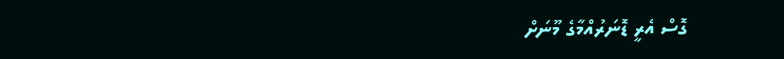ގޮސް އެރީ ޑޮނަރުއްމާގެ މޫނަށް